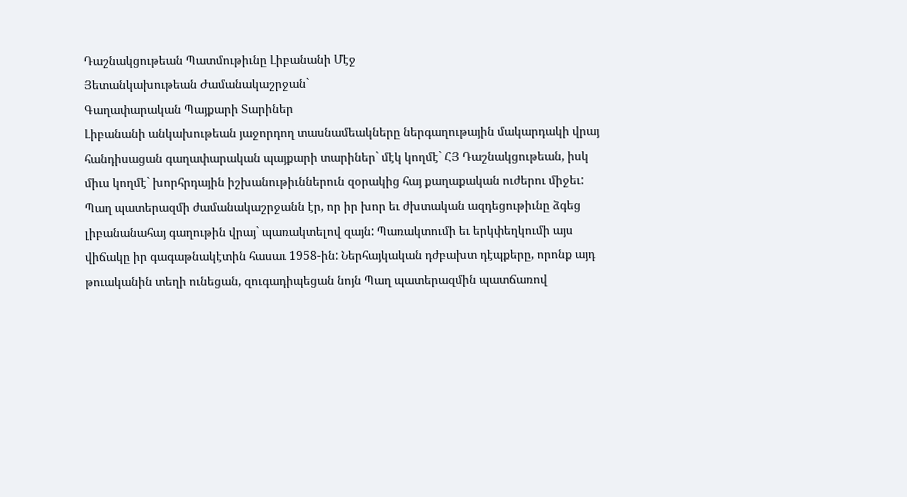Դաշնակցութեան Պատմութիւնը Լիբանանի Մէջ
Յետանկախութեան Ժամանակաշրջան`
Գաղափարական Պայքարի Տարիներ
Լիբանանի անկախութեան յաջորդող տասնամեակները ներգաղութային մակարդակի վրայ հանդիսացան գաղափարական պայքարի տարիներ` մէկ կողմէ` ՀՅ Դաշնակցութեան, իսկ միւս կողմէ` խորհրդային իշխանութիւններուն զօրակից հայ քաղաքական ուժերու միջեւ: Պաղ պատերազմի ժամանակաշրջանն էր, որ իր խոր եւ ժխտական ազդեցութիւնը ձգեց լիբանանահայ գաղութին վրայ` պառակտելով զայն: Պառակտումի եւ երկփեղկումի այս վիճակը իր գագաթնակէտին հասաւ 1958-ին: Ներհայկական դժբախտ դէպքերը, որոնք այդ թուականին տեղի ունեցան, զուգադիպեցան նոյն Պաղ պատերազմին պատճառով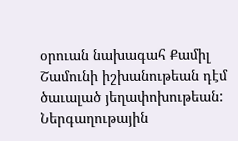օրուան նախագահ Քամիլ Շամունի իշխանութեան դէմ ծաւալած յեղափոխութեան: Ներգաղութային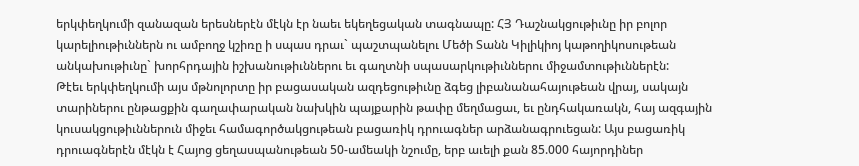երկփեղկումի զանազան երեսներէն մէկն էր նաեւ եկեղեցական տագնապը: ՀՅ Դաշնակցութիւնը իր բոլոր կարելիութիւններն ու ամբողջ կշիռը ի սպաս դրաւ` պաշտպանելու Մեծի Տանն Կիլիկիոյ կաթողիկոսութեան անկախութիւնը` խորհրդային իշխանութիւններու եւ գաղտնի սպասարկութիւններու միջամտութիւններէն:
Թէեւ երկփեղկումի այս մթնոլորտը իր բացասական ազդեցութիւնը ձգեց լիբանանահայութեան վրայ, սակայն տարիներու ընթացքին գաղափարական նախկին պայքարին թափը մեղմացաւ, եւ ընդհակառակն, հայ ազգային կուսակցութիւններուն միջեւ համագործակցութեան բացառիկ դրուագներ արձանագրուեցան: Այս բացառիկ դրուագներէն մէկն է Հայոց ցեղասպանութեան 50-ամեակի նշումը, երբ աւելի քան 85.000 հայորդիներ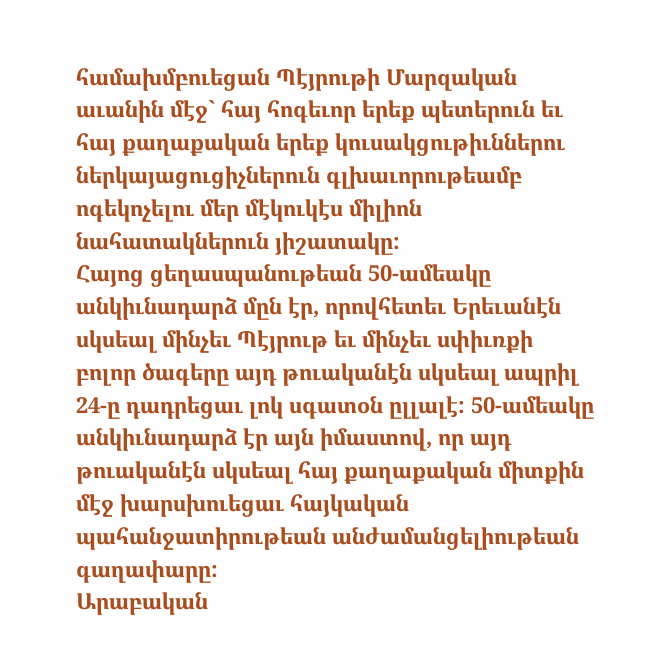համախմբուեցան Պէյրութի Մարզական աւանին մէջ` հայ հոգեւոր երեք պետերուն եւ հայ քաղաքական երեք կուսակցութիւններու ներկայացուցիչներուն գլխաւորութեամբ ոգեկոչելու մեր մէկուկէս միլիոն նահատակներուն յիշատակը:
Հայոց ցեղասպանութեան 50-ամեակը անկիւնադարձ մըն էր, որովհետեւ Երեւանէն սկսեալ մինչեւ Պէյրութ եւ մինչեւ սփիւռքի բոլոր ծագերը այդ թուականէն սկսեալ ապրիլ 24-ը դադրեցաւ լոկ սգատօն ըլլալէ: 50-ամեակը անկիւնադարձ էր այն իմաստով, որ այդ թուականէն սկսեալ հայ քաղաքական միտքին մէջ խարսխուեցաւ հայկական պահանջատիրութեան անժամանցելիութեան գաղափարը:
Արաբական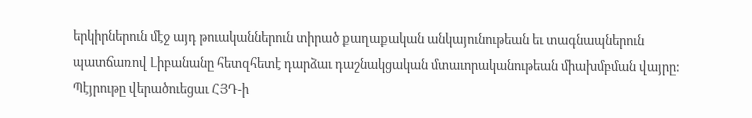երկիրներուն մէջ այդ թուականներուն տիրած քաղաքական անկայունութեան եւ տագնապներուն պատճառով Լիբանանը հետզհետէ դարձաւ դաշնակցական մտաւորականութեան միախմբման վայրը: Պէյրութը վերածուեցաւ ՀՅԴ-ի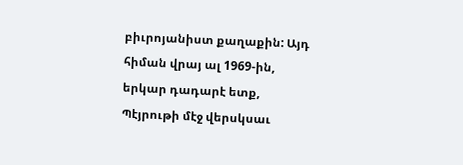բիւրոյանիստ քաղաքին: Այդ հիման վրայ ալ 1969-ին, երկար դադարէ ետք, Պէյրութի մէջ վերսկսաւ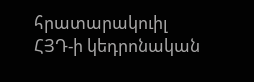հրատարակուիլ ՀՅԴ-ի կեդրոնական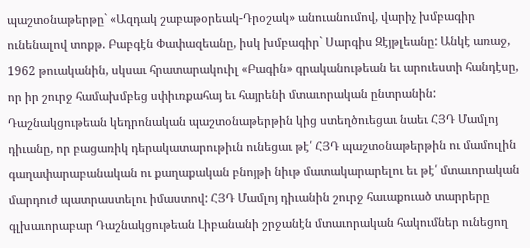պաշտօնաթերթը` «Ազդակ շաբաթօրեակ-Դրօշակ» անուանումով, վարիչ խմբագիր ունենալով տոքթ. Բաբգէն Փափազեանը, իսկ խմբագիր` Սարգիս Զէյթլեանը: Անկէ առաջ, 1962 թուականին, սկսաւ հրատարակուիլ «Բագին» գրականութեան եւ արուեստի հանդէսը, որ իր շուրջ համախմբեց սփիւռքահայ եւ հայրենի մտաւորական ընտրանին: Դաշնակցութեան կեդրոնական պաշտօնաթերթին կից ստեղծուեցաւ նաեւ ՀՅԴ Մամլոյ դիւանը, որ բացառիկ դերակատարութիւն ունեցաւ թէ՛ ՀՅԴ պաշտօնաթերթին ու մամուլին գաղափարաբանական ու քաղաքական բնոյթի նիւթ մատակարարելու եւ թէ՛ մտաւորական մարդուժ պատրաստելու իմաստով: ՀՅԴ Մամլոյ դիւանին շուրջ հաւաքուած տարրերը գլխաւորաբար Դաշնակցութեան Լիբանանի շրջանէն մտաւորական հակումներ ունեցող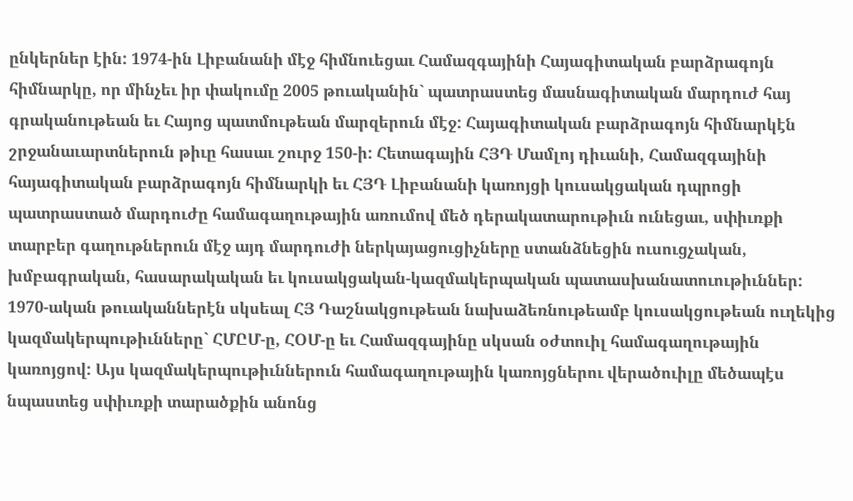ընկերներ էին: 1974-ին Լիբանանի մէջ հիմնուեցաւ Համազգայինի Հայագիտական բարձրագոյն հիմնարկը, որ մինչեւ իր փակումը 2005 թուականին` պատրաստեց մասնագիտական մարդուժ հայ գրականութեան եւ Հայոց պատմութեան մարզերուն մէջ: Հայագիտական բարձրագոյն հիմնարկէն շրջանաւարտներուն թիւը հասաւ շուրջ 150-ի: Հետագային ՀՅԴ Մամլոյ դիւանի, Համազգայինի հայագիտական բարձրագոյն հիմնարկի եւ ՀՅԴ Լիբանանի կառոյցի կուսակցական դպրոցի պատրաստած մարդուժը համագաղութային առումով մեծ դերակատարութիւն ունեցաւ, սփիւռքի տարբեր գաղութներուն մէջ այդ մարդուժի ներկայացուցիչները ստանձնեցին ուսուցչական, խմբագրական, հասարակական եւ կուսակցական-կազմակերպական պատասխանատուութիւններ: 1970-ական թուականներէն սկսեալ ՀՅ Դաշնակցութեան նախաձեռնութեամբ կուսակցութեան ուղեկից կազմակերպութիւնները` ՀՄԸՄ-ը, ՀՕՄ-ը եւ Համազգայինը սկսան օժտուիլ համագաղութային կառոյցով: Այս կազմակերպութիւններուն համագաղութային կառոյցներու վերածուիլը մեծապէս նպաստեց սփիւռքի տարածքին անոնց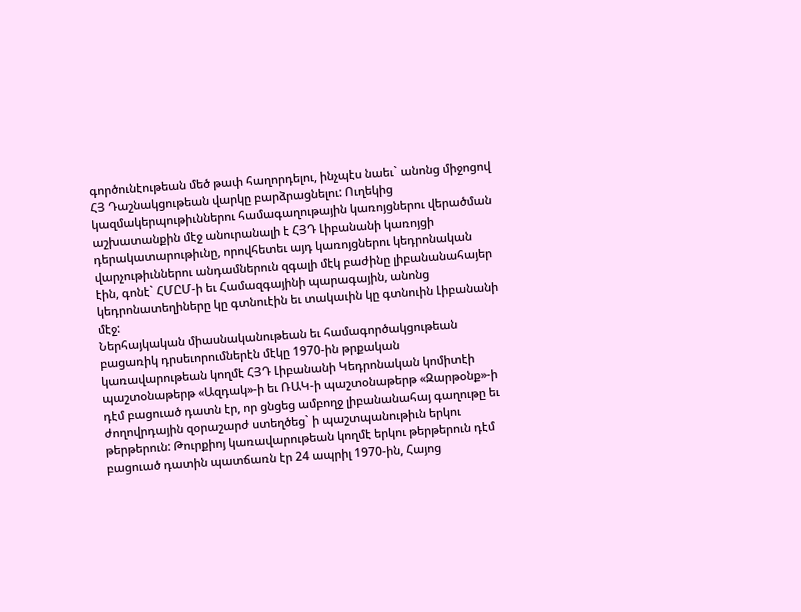գործունէութեան մեծ թափ հաղորդելու, ինչպէս նաեւ` անոնց միջոցով ՀՅ Դաշնակցութեան վարկը բարձրացնելու: Ուղեկից կազմակերպութիւններու համագաղութային կառոյցներու վերածման աշխատանքին մէջ անուրանալի է ՀՅԴ Լիբանանի կառոյցի դերակատարութիւնը, որովհետեւ այդ կառոյցներու կեդրոնական վարչութիւններու անդամներուն զգալի մէկ բաժինը լիբանանահայեր էին, գոնէ` ՀՄԸՄ-ի եւ Համազգայինի պարագային, անոնց կեդրոնատեղիները կը գտնուէին եւ տակաւին կը գտնուին Լիբանանի մէջ:
Ներհայկական միասնականութեան եւ համագործակցութեան բացառիկ դրսեւորումներէն մէկը 1970-ին թրքական կառավարութեան կողմէ ՀՅԴ Լիբանանի Կեդրոնական կոմիտէի պաշտօնաթերթ «Ազդակ»-ի եւ ՌԱԿ-ի պաշտօնաթերթ «Զարթօնք»-ի դէմ բացուած դատն էր, որ ցնցեց ամբողջ լիբանանահայ գաղութը եւ ժողովրդային զօրաշարժ ստեղծեց` ի պաշտպանութիւն երկու թերթերուն: Թուրքիոյ կառավարութեան կողմէ երկու թերթերուն դէմ բացուած դատին պատճառն էր 24 ապրիլ 1970-ին, Հայոց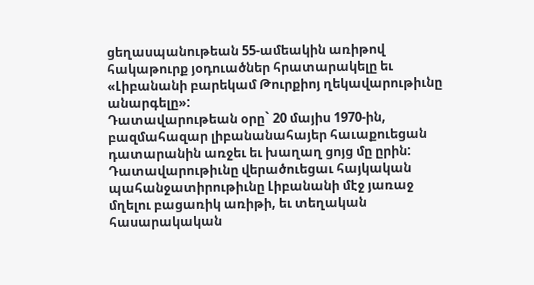ցեղասպանութեան 55-ամեակին առիթով հակաթուրք յօդուածներ հրատարակելը եւ «Լիբանանի բարեկամ Թուրքիոյ ղեկավարութիւնը անարգելը»:
Դատավարութեան օրը` 20 մայիս 1970-ին, բազմահազար լիբանանահայեր հաւաքուեցան դատարանին առջեւ եւ խաղաղ ցոյց մը ըրին: Դատավարութիւնը վերածուեցաւ հայկական պահանջատիրութիւնը Լիբանանի մէջ յառաջ մղելու բացառիկ առիթի, եւ տեղական հասարակական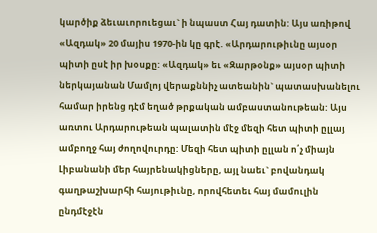կարծիք ձեւաւորուեցաւ` ի նպաստ Հայ դատին: Այս առիթով «Ազդակ» 20 մայիս 1970-ին կը գրէ. «Արդարութիւնը այսօր պիտի ըսէ իր խօսքը: «Ազդակ» եւ «Զարթօնք» այսօր պիտի ներկայանան Մամլոյ վերաքննիչ ատեանին` պատասխանելու համար իրենց դէմ եղած թրքական ամբաստանութեան: Այս առտու Արդարութեան պալատին մէջ մեզի հետ պիտի ըլլայ ամբողջ հայ ժողովուրդը: Մեզի հետ պիտի ըլլան ո՛չ միայն Լիբանանի մեր հայրենակիցները, այլ նաեւ` բովանդակ գաղթաշխարհի հայութիւնը, որովհետեւ հայ մամուլին ընդմէջէն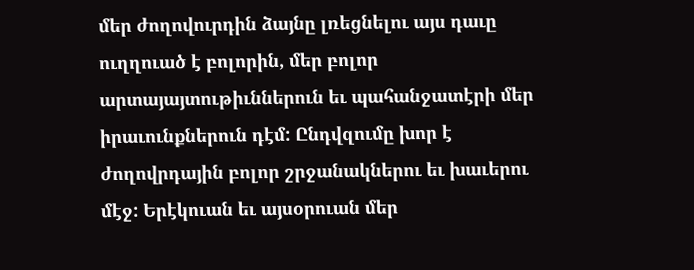մեր ժողովուրդին ձայնը լռեցնելու այս դաւը ուղղուած է բոլորին, մեր բոլոր արտայայտութիւններուն եւ պահանջատէրի մեր իրաւունքներուն դէմ: Ընդվզումը խոր է ժողովրդային բոլոր շրջանակներու եւ խաւերու մէջ: Երէկուան եւ այսօրուան մեր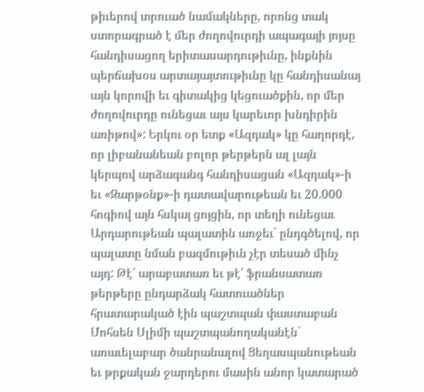թիւերով տրուած նամակները, որոնց տակ ստորագրած է մեր ժողովուրդի ապագայի յոյսը հանդիսացող երիտասարդութիւնը, ինքնին պերճախօս արտայայտութիւնը կը հանդիսանայ այն կորովի եւ գիտակից կեցուածքին, որ մեր ժողովուրդը ունեցաւ այս կարեւոր խնդիրին առիթով»: Երկու օր ետք «Ազդակ» կը հաղորդէ, որ լիբանանեան բոլոր թերթերն ալ լայն կերպով արձագանգ հանդիսացան «Ազդակ»-ի եւ «Զարթօնք»-ի դատավարութեան եւ 20.000 հոգիով այն հսկայ ցոյցին, որ տեղի ունեցաւ Արդարութեան պալատին առջեւ` ընդգծելով, որ պալատը նման բազմութիւն չէր տեսած մինչ այդ: Թէ՛ արաբատառ եւ թէ՛ ֆրանսատառ թերթերը ընդարձակ հատուածներ հրատարակած էին պաշտպան փաստաբան Մոհսեն Սլիմի պաշտպանողականէն` առաւելաբար ծանրանալով Ցեղասպանութեան եւ թրքական ջարդերու մասին անոր կատարած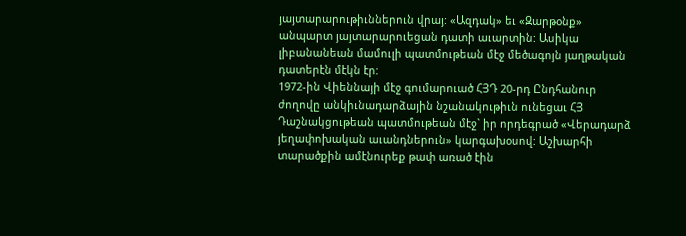յայտարարութիւններուն վրայ: «Ազդակ» եւ «Զարթօնք» անպարտ յայտարարուեցան դատի աւարտին: Ասիկա լիբանանեան մամուլի պատմութեան մէջ մեծագոյն յաղթական դատերէն մէկն էր:
1972-ին Վիեննայի մէջ գումարուած ՀՅԴ 20-րդ Ընդհանուր ժողովը անկիւնադարձային նշանակութիւն ունեցաւ ՀՅ Դաշնակցութեան պատմութեան մէջ` իր որդեգրած «Վերադարձ յեղափոխական աւանդներուն» կարգախօսով: Աշխարհի տարածքին ամէնուրեք թափ առած էին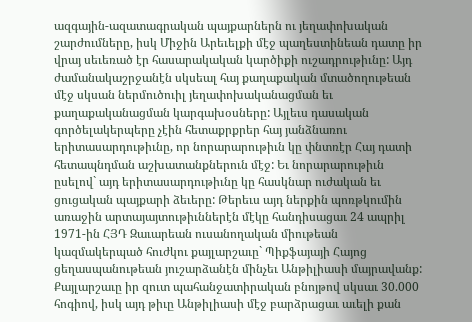ազգային-ազատագրական պայքարներն ու յեղափոխական շարժումները, իսկ Միջին Արեւելքի մէջ պաղեստինեան դատը իր վրայ սեւեռած էր հասարակական կարծիքի ուշադրութիւնը: Այդ ժամանակաշրջանէն սկսեալ հայ քաղաքական մտածողութեան մէջ սկսան ներմուծուիլ յեղափոխականացման եւ քաղաքականացման կարգախօսները: Այլեւս դասական գործելակերպերը չէին հետաքրքրեր հայ յանձնառու երիտասարդութիւնը, որ նորարարութիւն կը փնտռէր Հայ դատի հետապնդման աշխատանքներուն մէջ: Եւ նորարարութիւն ըսելով` այդ երիտասարդութիւնը կը հասկնար ուժական եւ ցուցական պայքարի ձեւերը: Թերեւս այդ ներքին պոռթկումին առաջին արտայայտութիւններէն մէկը հանդիսացաւ 24 ապրիլ 1971-ին ՀՅԴ Զաւարեան ուսանողական միութեան կազմակերպած հուժկու քայլարշաւը` Պիքֆայայի Հայոց ցեղասպանութեան յուշարձանէն մինչեւ Անթիլիասի մայրավանք: Քայլարշաւը իր զուտ պահանջատիրական բնոյթով սկսաւ 30.000 հոգիով, իսկ այդ թիւը Անթիլիասի մէջ բարձրացաւ աւելի քան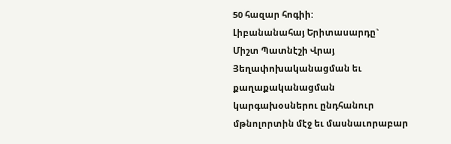50 հազար հոգիի:
Լիբանանահայ Երիտասարդը`
Միշտ Պատնէշի Վրայ
Յեղափոխականացման եւ քաղաքականացման կարգախօսներու ընդհանուր մթնոլորտին մէջ եւ մասնաւորաբար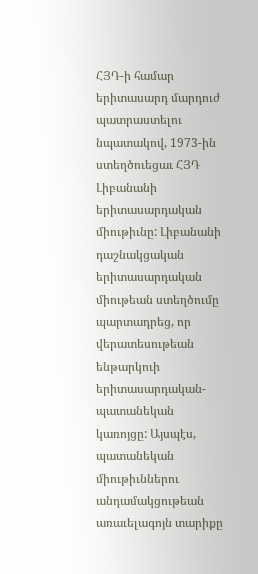ՀՅԴ-ի համար երիտասարդ մարդուժ պատրաստելու նպատակով, 1973-ին ստեղծուեցաւ ՀՅԴ Լիբանանի երիտասարդական միութիւնը: Լիբանանի դաշնակցական երիտասարդական միութեան ստեղծումը պարտադրեց, որ վերատեսութեան ենթարկուի երիտասարդական-պատանեկան կառոյցը: Այսպէս, պատանեկան միութիւններու անդամակցութեան առաւելագոյն տարիքը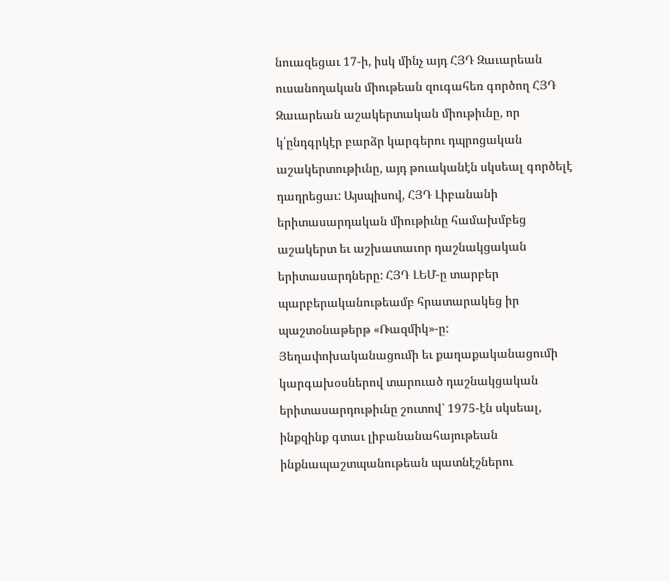նուազեցաւ 17-ի, իսկ մինչ այդ ՀՅԴ Զաւարեան ուսանողական միութեան զուգահեռ գործող ՀՅԴ Զաւարեան աշակերտական միութիւնը, որ կ՛ընդգրկէր բարձր կարգերու դպրոցական աշակերտութիւնը, այդ թուականէն սկսեալ գործելէ դադրեցաւ: Այսպիսով, ՀՅԴ Լիբանանի երիտասարդական միութիւնը համախմբեց աշակերտ եւ աշխատաւոր դաշնակցական երիտասարդները: ՀՅԴ ԼԵՄ-ը տարբեր պարբերականութեամբ հրատարակեց իր պաշտօնաթերթ «Ռազմիկ»-ը:
Յեղափոխականացումի եւ քաղաքականացումի կարգախօսներով տարուած դաշնակցական երիտասարդութիւնը շուտով` 1975-էն սկսեալ, ինքզինք գտաւ լիբանանահայութեան ինքնապաշտպանութեան պատնէշներու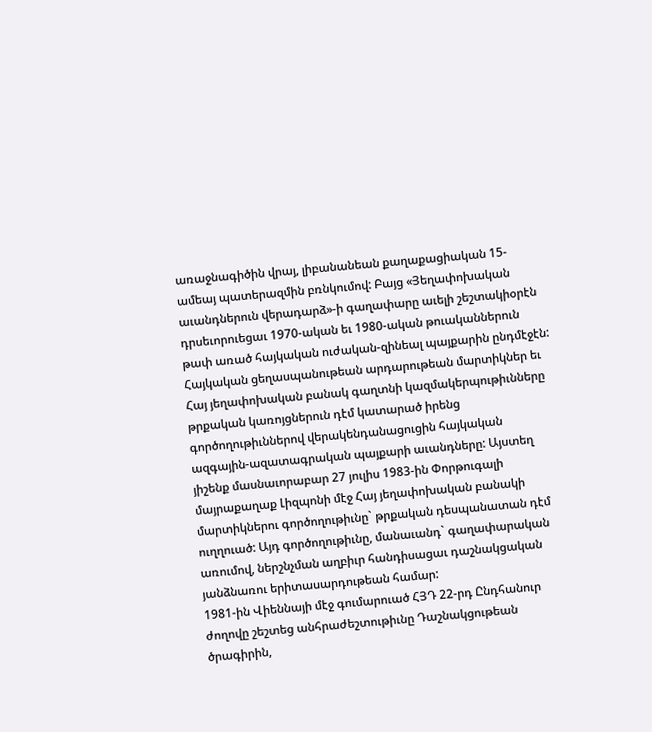առաջնագիծին վրայ, լիբանանեան քաղաքացիական 15-ամեայ պատերազմին բռնկումով: Բայց «Յեղափոխական աւանդներուն վերադարձ»-ի գաղափարը աւելի շեշտակիօրէն դրսեւորուեցաւ 1970-ական եւ 1980-ական թուականներուն թափ առած հայկական ուժական-զինեալ պայքարին ընդմէջէն: Հայկական ցեղասպանութեան արդարութեան մարտիկներ եւ Հայ յեղափոխական բանակ գաղտնի կազմակերպութիւնները թրքական կառոյցներուն դէմ կատարած իրենց գործողութիւններով վերակենդանացուցին հայկական ազգային-ազատագրական պայքարի աւանդները: Այստեղ յիշենք մասնաւորաբար 27 յուլիս 1983-ին Փորթուգալի մայրաքաղաք Լիզպոնի մէջ Հայ յեղափոխական բանակի մարտիկներու գործողութիւնը` թրքական դեսպանատան դէմ ուղղուած: Այդ գործողութիւնը, մանաւանդ` գաղափարական առումով, ներշնչման աղբիւր հանդիսացաւ դաշնակցական յանձնառու երիտասարդութեան համար:
1981-ին Վիեննայի մէջ գումարուած ՀՅԴ 22-րդ Ընդհանուր ժողովը շեշտեց անհրաժեշտութիւնը Դաշնակցութեան ծրագիրին,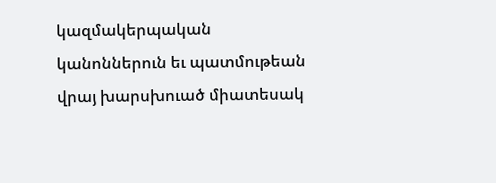կազմակերպական կանոններուն եւ պատմութեան վրայ խարսխուած միատեսակ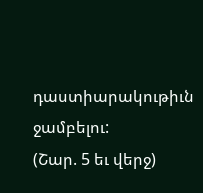դաստիարակութիւն ջամբելու:
(Շար. 5 եւ վերջ)